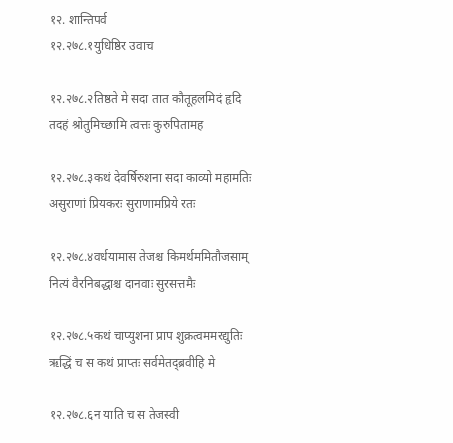१२. शान्तिपर्व
१२.२७८.१युधिष्ठिर उवाच

१२.२७८.२तिष्ठते मे सदा तात कौतूहलमिदं हृदि
तदहं श्रोतुमिच्छामि त्वत्तः कुरुपितामह

१२.२७८.३कथं देवर्षिरुशना सदा काव्यो महामतिः
असुराणां प्रियकरः सुराणामप्रिये रतः

१२.२७८.४वर्धयामास तेजश्च किमर्थममितौजसाम्
नित्यं वैरनिबद्धाश्च दानवाः सुरसत्तमैः

१२.२७८.५कथं चाप्युशना प्राप शुक्रत्वममरद्युतिः
ऋद्धिं च स कथं प्राप्तः सर्वमेतद्ब्रवीहि मे

१२.२७८.६न याति च स तेजस्वी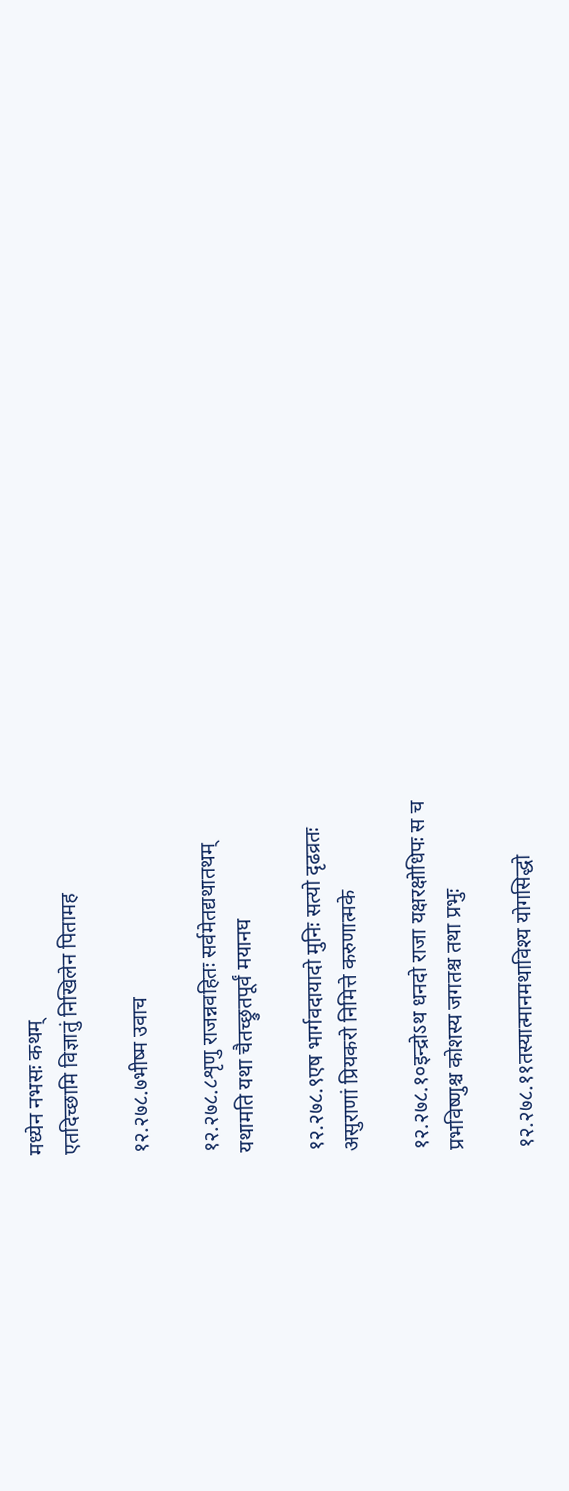मध्येन नभसः कथम्
एतदिच्छामि विज्ञातुं निखिलेन पितामह

१२.२७८.७भीष्म उवाच

१२.२७८.८शृणु राजन्नवहितः सर्वमेतद्यथातथम्
यथामति यथा चैतच्छ्रुतपूर्वं मयानघ

१२.२७८.९एष भार्गवदायादो मुनिः सत्यो दृढव्रतः
असुराणां प्रियकरो निमित्ते करुणात्मके

१२.२७८.१०इन्द्रोऽथ धनदो राजा यक्षरक्षोधिपः स च
प्रभविष्णुश्च कोशस्य जगतश्च तथा प्रभुः

१२.२७८.११तस्यात्मानमथाविश्य योगसिद्धो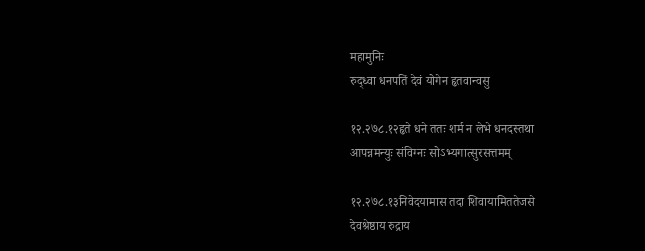महामुनिः
रुद्ध्वा धनपतिं देवं योगेन हृतवान्वसु

१२.२७८.१२हृते धने ततः शर्म न लेभे धनदस्तथा
आपन्नमन्युः संविग्नः सोऽभ्यगात्सुरसत्तमम्

१२.२७८.१३निवेदयामास तदा शिवायामिततेजसे
देवश्रेष्ठाय रुद्राय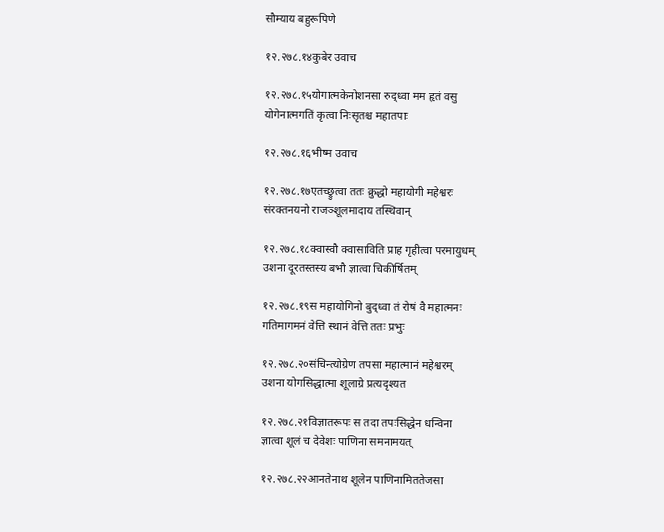सौम्याय बहुरूपिणे

१२.२७८.१४कुबेर उवाच

१२.२७८.१५योगात्मकेनोशनसा रुद्ध्वा मम हृतं वसु
योगेनात्मगतिं कृत्वा निःसृतश्च महातपाः

१२.२७८.१६भीष्म उवाच

१२.२७८.१७एतच्छ्रुत्वा ततः क्रुद्धो महायोगी महेश्वरः
संरक्तनयनो राजञ्शूलमादाय तस्थिवान्

१२.२७८.१८क्वास्वौ क्वासाविति प्राह गृहीत्वा परमायुधम्
उशना दूरतस्तस्य बभौ ज्ञात्वा चिकीर्षितम्

१२.२७८.१९स महायोगिनो बुद्ध्वा तं रोषं वै महात्मनः
गतिमागमनं वेत्ति स्थानं वेत्ति ततः प्रभुः

१२.२७८.२०संचिन्त्योग्रेण तपसा महात्मानं महेश्वरम्
उशना योगसिद्धात्मा शूलाग्रे प्रत्यदृश्यत

१२.२७८.२१विज्ञातरूपः स तदा तपःसिद्धेन धन्विना
ज्ञात्वा शूलं च देवेशः पाणिना समनामयत्

१२.२७८.२२आनतेनाथ शूलेन पाणिनामिततेजसा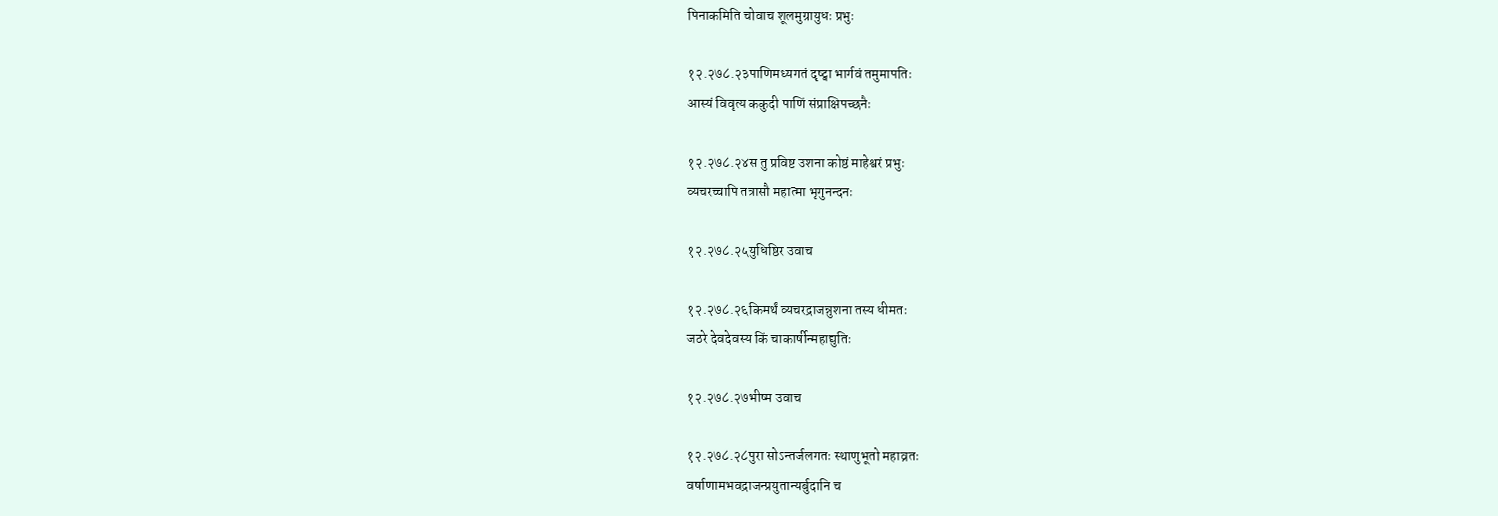पिनाकमिति चोवाच शूलमुग्रायुधः प्रभुः

१२.२७८.२३पाणिमध्यगतं दृष्ट्वा भार्गवं तमुमापतिः
आस्यं विवृत्य ककुदी पाणिं संप्राक्षिपच्छनैः

१२.२७८.२४स तु प्रविष्ट उशना कोष्ठं माहेश्वरं प्रभुः
व्यचरच्चापि तत्रासौ महात्मा भृगुनन्दनः

१२.२७८.२५युधिष्ठिर उवाच

१२.२७८.२६किमर्थं व्यचरद्राजन्नुशना तस्य धीमतः
जठरे देवदेवस्य किं चाकार्षीन्महाद्युतिः

१२.२७८.२७भीष्म उवाच

१२.२७८.२८पुरा सोऽन्तर्जलगतः स्थाणुभूतो महाव्रतः
वर्षाणामभवद्राजन्प्रयुतान्यर्बुदानि च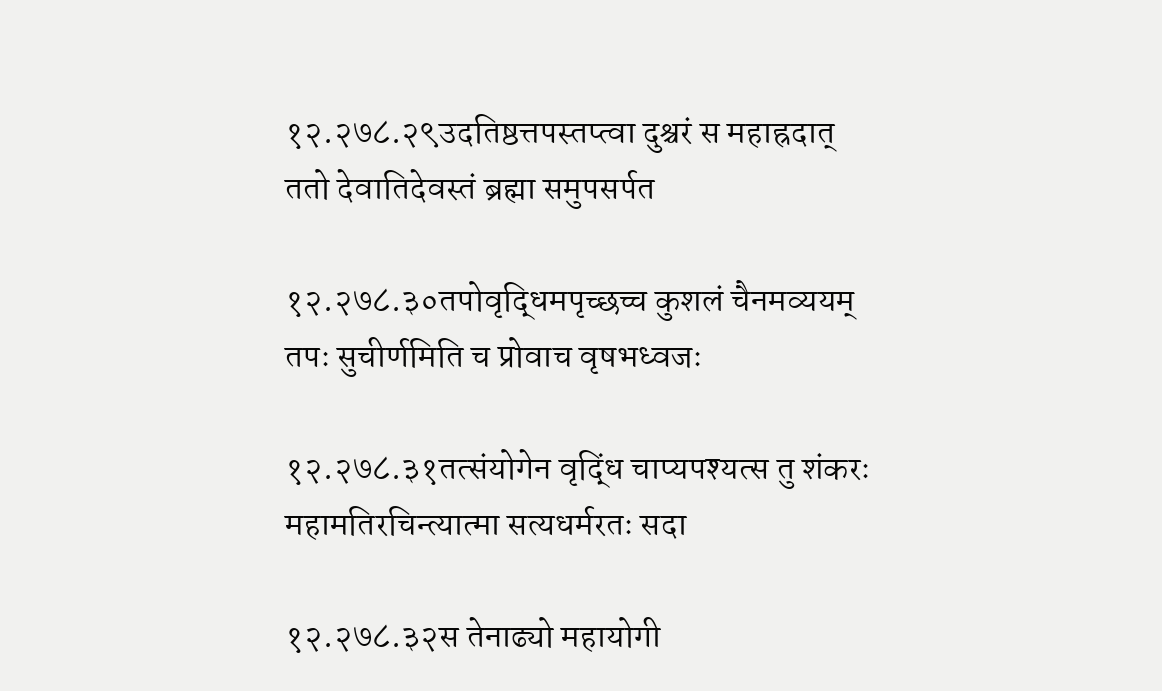१२.२७८.२९उदतिष्ठत्तपस्तप्त्वा दुश्चरं स महाह्रदात्
ततो देवातिदेवस्तं ब्रह्मा समुपसर्पत

१२.२७८.३०तपोवृद्धिमपृच्छच्च कुशलं चैनमव्ययम्
तपः सुचीर्णमिति च प्रोवाच वृषभध्वजः

१२.२७८.३१तत्संयोगेन वृद्धिं चाप्यपश्यत्स तु शंकरः
महामतिरचिन्त्यात्मा सत्यधर्मरतः सदा

१२.२७८.३२स तेनाढ्यो महायोगी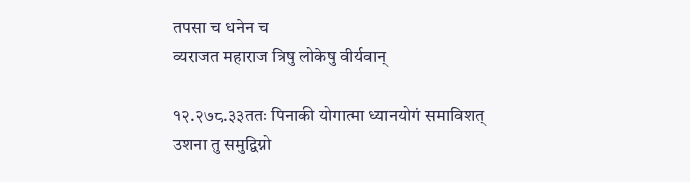तपसा च धनेन च
व्यराजत महाराज त्रिषु लोकेषु वीर्यवान्

१२.२७८.३३ततः पिनाकी योगात्मा ध्यानयोगं समाविशत्
उशना तु समुद्विग्नो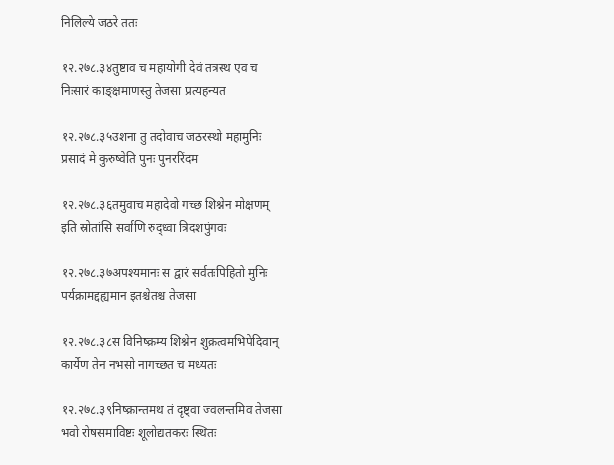निलिल्ये जठरे ततः

१२.२७८.३४तुष्टाव च महायोगी देवं तत्रस्थ एव च
निःसारं काङ्क्षमाणस्तु तेजसा प्रत्यहन्यत

१२.२७८.३५उशना तु तदोवाच जठरस्थो महामुनिः
प्रसादं मे कुरुष्वेति पुनः पुनररिंदम

१२.२७८.३६तमुवाच महादेवो गच्छ शिश्नेन मोक्षणम्
इति स्रोतांसि सर्वाणि रुद्ध्वा त्रिदशपुंगवः

१२.२७८.३७अपश्यमानः स द्वारं सर्वतःपिहितो मुनिः
पर्यक्रामद्दह्यमान इतश्चेतश्च तेजसा

१२.२७८.३८स विनिष्क्रम्य शिश्नेन शुक्रत्वमभिपेदिवान्
कार्येण तेन नभसो नागच्छत च मध्यतः

१२.२७८.३९निष्क्रान्तमथ तं दृष्ट्वा ज्वलन्तमिव तेजसा
भवो रोषसमाविष्टः शूलोद्यतकरः स्थितः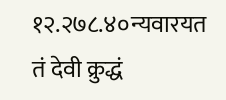१२.२७८.४०न्यवारयत तं देवी क्रुद्धं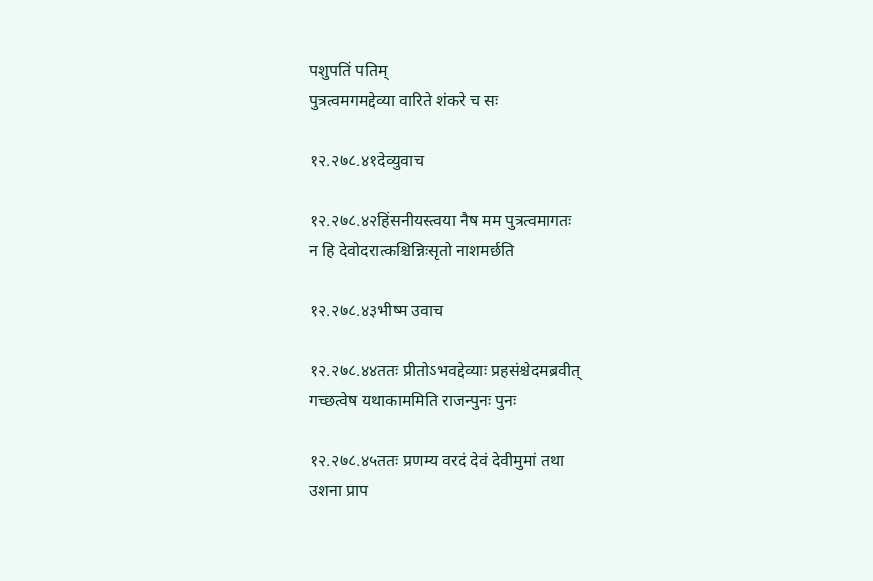पशुपतिं पतिम्
पुत्रत्वमगमद्देव्या वारिते शंकरे च सः

१२.२७८.४१देव्युवाच

१२.२७८.४२हिंसनीयस्त्वया नैष मम पुत्रत्वमागतः
न हि देवोदरात्कश्चिन्निःसृतो नाशमर्छति

१२.२७८.४३भीष्म उवाच

१२.२७८.४४ततः प्रीतोऽभवद्देव्याः प्रहसंश्चेदमब्रवीत्
गच्छत्वेष यथाकाममिति राजन्पुनः पुनः

१२.२७८.४५ततः प्रणम्य वरदं देवं देवीमुमां तथा
उशना प्राप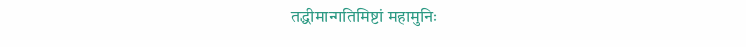तद्धीमान्गतिमिष्टां महामुनिः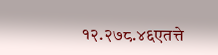१२.२७८.४६एतत्ते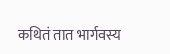कथितं तात भार्गवस्य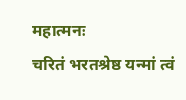महात्मनः
चरितं भरतश्रेष्ठ यन्मां त्वं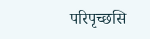परिपृच्छसि